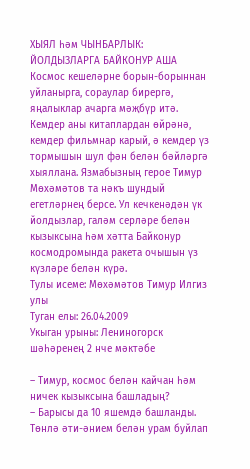ХЫЯЛ һәм ЧЫНБАРЛЫК: ЙОЛДЫЗЛАРГА БАЙКОНУР АША
Космос кешеләрне борын-борыннан уйланырга, сораулар бирергә, яңалыклар ачарга мәҗбүр итә. Кемдер аны китаплардан өйрәнә, кемдер фильмнар карый, ә кемдер үз тормышын шул фән белән бәйләргә хыяллана. Язмабызның герое Тимур Мөхәмәтов та нәкъ шундый егетләрнең берсе. Ул кечкенәдән үк йолдызлар, галәм серләре белән кызыксына һәм хәтта Байконур космодромында ракета очышын үз күзләре белән күрә.
Тулы исеме: Мөхәмәтов Тимур Илгиз улы
Туган елы: 26.04.2009
Укыган урыны: Лениногорск шәһәренең 2 нче мәктәбе

– Тимур, космос белән кайчан һәм ничек кызыксына башладың?
– Барысы да 10 яшемдә башланды. Төнлә әти-әнием белән урам буйлап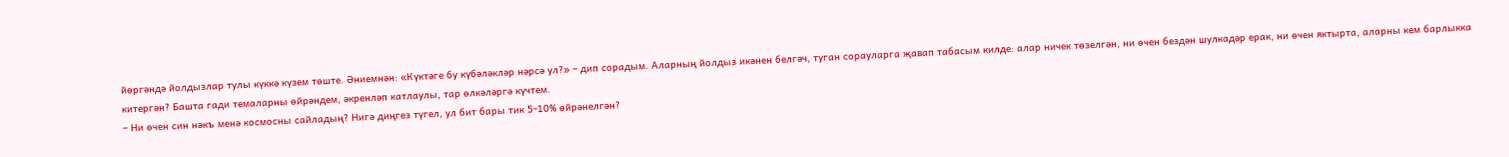йөргәндә йолдызлар тулы күккә күзем төште. Әниемнән: «Күктәге бу күбәләкләр нәрсә ул?» – дип сорадым. Аларның йолдыз икәнен белгәч, туган сорауларга җавап табасым килде: алар ничек төзелгән, ни өчен бездән шулкадәр ерак, ни өчен яктырта, аларны кем барлыкка китергән? Башта гади темаларны өйрәндем, әкренләп катлаулы, тар өлкәләргә күчтем.
– Ни өчен син нәкъ менә космосны сайладың? Нигә диңгез түгел, ул бит бары тик 5-10% өйрәнелгән?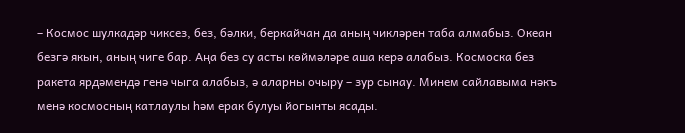– Космос шулкадәр чиксез, без, бәлки, беркайчан да аның чикләрен таба алмабыз. Океан безгә якын, аның чиге бар. Аңа без су асты көймәләре аша керә алабыз. Космоска без ракета ярдәмендә генә чыга алабыз, ә аларны очыру – зур сынау. Минем сайлавыма нәкъ менә космосның катлаулы һәм ерак булуы йогынты ясады.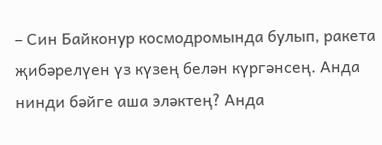– Син Байконур космодромында булып, ракета җибәрелүен үз күзең белән күргәнсең. Анда нинди бәйге аша эләктең? Анда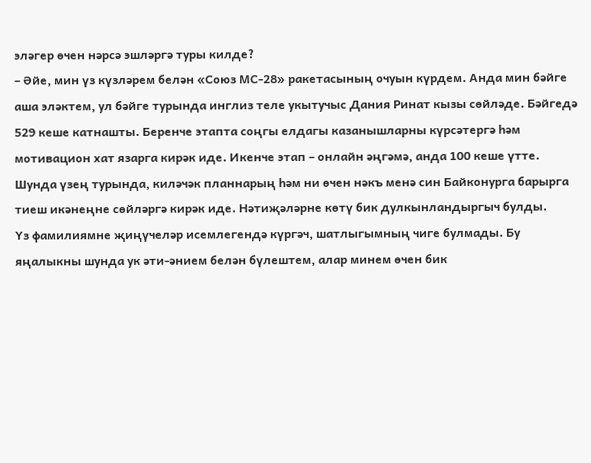эләгер өчен нәрсә эшләргә туры килде?
– Әйе, мин үз күзләрем белән «Союз МС-28» ракетасының очуын күрдем. Анда мин бәйге аша эләктем, ул бәйге турында инглиз теле укытучыс Дания Ринат кызы сөйләде. Бәйгедә 529 кеше катнашты. Беренче этапта соңгы елдагы казанышларны күрсәтергә һәм мотивацион хат язарга кирәк иде. Икенче этап – онлайн әңгәмә, анда 100 кеше үтте. Шунда үзең турында, киләчәк планнарың һәм ни өчен нәкъ менә син Байконурга барырга тиеш икәнеңне сөйләргә кирәк иде. Нәтиҗәләрне көтү бик дулкынландыргыч булды.
Үз фамилиямне җиңүчеләр исемлегендә күргәч, шатлыгымның чиге булмады. Бу яңалыкны шунда ук әти-әнием белән бүлештем, алар минем өчен бик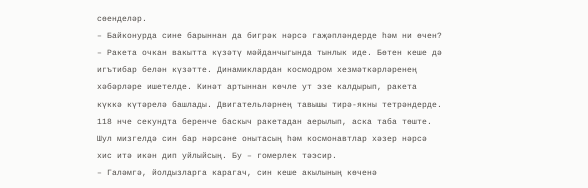сөенделәр.
– Байконурда сине барыннан да бигрәк нәрсә гаҗәпләндерде һәм ни өчен?
– Ракета очкан вакытта күзәтү мәйданчыгында тынлык иде. Бөтен кеше дә игътибар белән күзәтте. Динамиклардан космодром хезмәткәрләренең хәбәрләре ишетелде. Кинәт артыннан көчле ут эзе калдырып, ракета күккә күтәрелә башлады. Двигательләрнең тавышы тирә-якны тетрәндерде. 118 нче секундта беренче баскыч ракетадан аерылып, аска таба төште. Шул мизгелдә син бар нәрсәне онытасың һәм космонавтлар хәзер нәрсә хис итә икән дип уйлыйсың. Бу – гомерлек тәэсир.
– Галәмгә, йолдызларга карагач, син кеше акылының көченә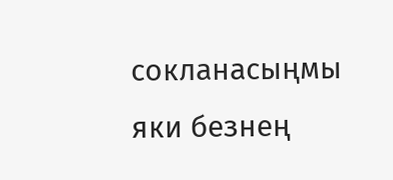сокланасыңмы яки безнең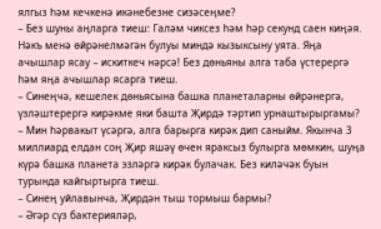ялгыз һәм кечкенә икәнебезне сизәсеңме?
– Без шуны аңларга тиеш: Галәм чиксез һәм һәр секунд саен киңәя. Нәкъ менә өйрәнелмәгән булуы миндә кызыксыну уята. Яңа ачышлар ясау – искиткеч нәрсә! Без дөньяны алга таба үстерергә һәм яңа ачышлар ясарга тиеш.
– Синеңчә, кешелек дөньясына башка планеталарны өйрәнергә, үзләштерергә кирәкме яки башта Җирдә тәртип урнаштырыргамы?
– Мин һәрвакыт үсәргә, алга барырга кирәк дип саныйм. Якынча 3 миллиард елдан соң Җир яшәү өчен яраксыз булырга мөмкин, шуңа күрә башка планета эзләргә кирәк булачак. Без киләчәк буын турында кайгыртырга тиеш.
– Синең уйлавынча, Җирдән тыш тормыш бармы?
– Әгәр сүз бактерияләр,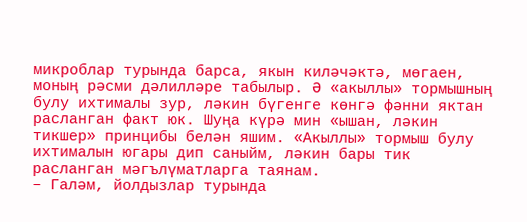микроблар турында барса, якын киләчәктә, мөгаен, моның рәсми дәлилләре табылыр. Ә «акыллы» тормышның булу ихтималы зур, ләкин бүгенге көнгә фәнни яктан расланган факт юк. Шуңа күрә мин «ышан, ләкин тикшер» принцибы белән яшим. «Акыллы» тормыш булу ихтималын югары дип саныйм, ләкин бары тик расланган мәгълүматларга таянам.
– Галәм, йолдызлар турында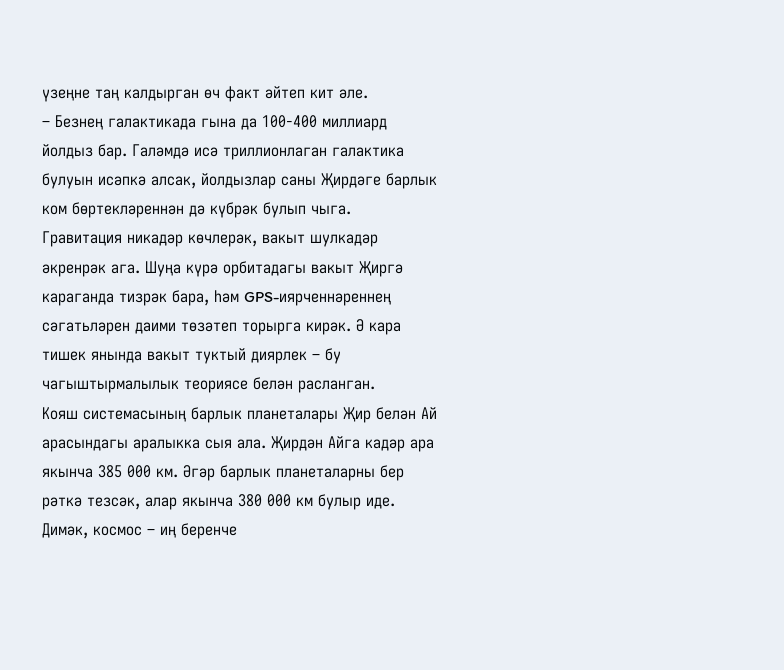үзеңне таң калдырган өч факт әйтеп кит әле.
– Безнең галактикада гына да 100-400 миллиард йолдыз бар. Галәмдә исә триллионлаган галактика булуын исәпкә алсак, йолдызлар саны Җирдәге барлык ком бөртекләреннән дә күбрәк булып чыга.
Гравитация никадәр көчлерәк, вакыт шулкадәр әкренрәк ага. Шуңа күрә орбитадагы вакыт Җиргә караганда тизрәк бара, һәм GPS-иярченнәреннең сәгатьләрен даими төзәтеп торырга кирәк. Ә кара тишек янында вакыт туктый диярлек – бу чагыштырмалылык теориясе белән расланган.
Кояш системасының барлык планеталары Җир белән Ай арасындагы аралыкка сыя ала. Җирдән Айга кадәр ара якынча 385 000 км. Әгәр барлык планеталарны бер рәткә тезсәк, алар якынча 380 000 км булыр иде. Димәк, космос – иң беренче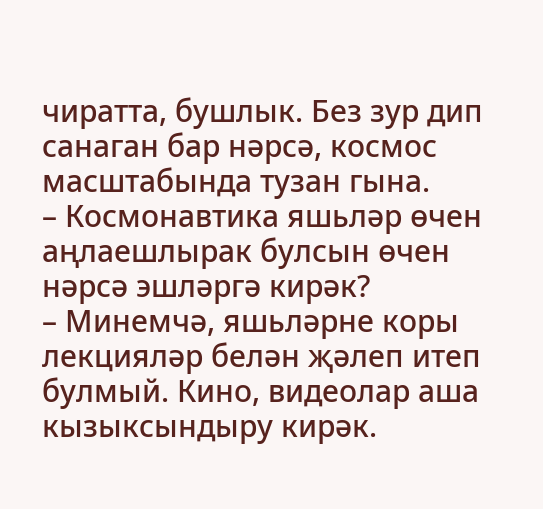чиратта, бушлык. Без зур дип санаган бар нәрсә, космос масштабында тузан гына.
– Космонавтика яшьләр өчен аңлаешлырак булсын өчен нәрсә эшләргә кирәк?
– Минемчә, яшьләрне коры лекцияләр белән җәлеп итеп булмый. Кино, видеолар аша кызыксындыру кирәк.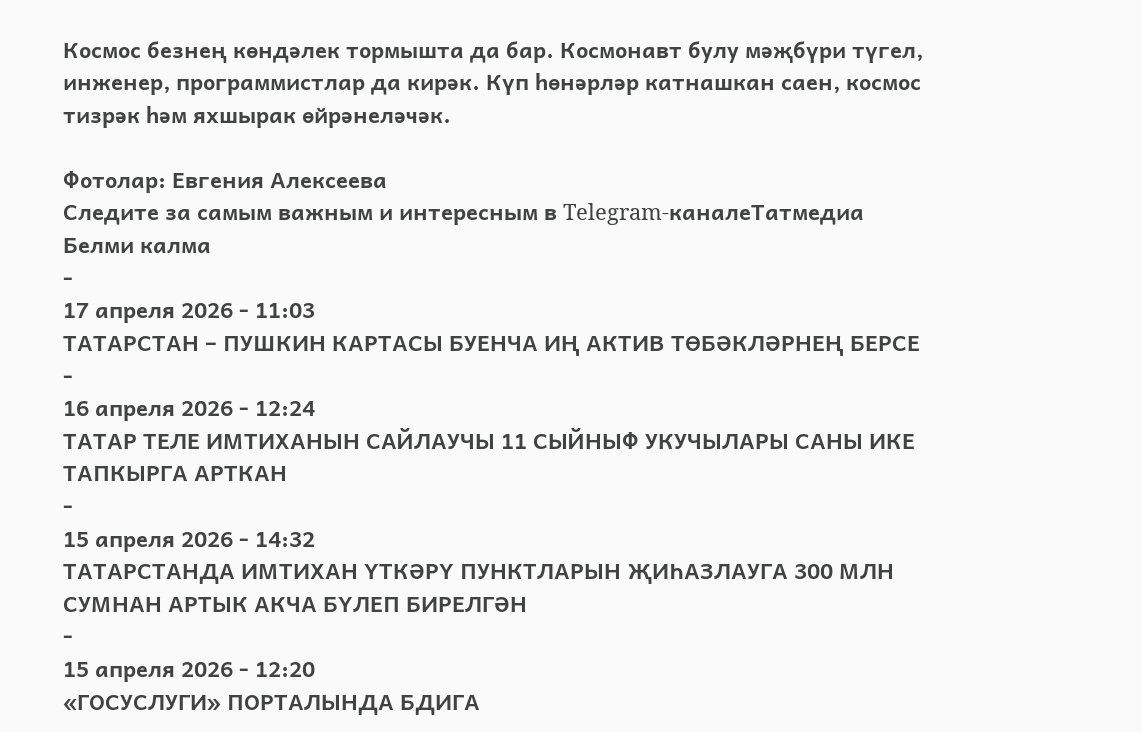Космос безнең көндәлек тормышта да бар. Космонавт булу мәҗбүри түгел, инженер, программистлар да кирәк. Күп һөнәрләр катнашкан саен, космос тизрәк һәм яхшырак өйрәнеләчәк.

Фотолар: Евгения Алексеева
Следите за самым важным и интересным в Telegram-каналеТатмедиа
Белми калма
-
17 апреля 2026 - 11:03
ТАТАРСТАН – ПУШКИН КАРТАСЫ БУЕНЧА ИҢ АКТИВ ТӨБӘКЛӘРНЕҢ БЕРСЕ
-
16 апреля 2026 - 12:24
ТАТАР ТЕЛЕ ИМТИХАНЫН САЙЛАУЧЫ 11 СЫЙНЫФ УКУЧЫЛАРЫ САНЫ ИКЕ ТАПКЫРГА АРТКАН
-
15 апреля 2026 - 14:32
ТАТАРСТАНДА ИМТИХАН ҮТКӘРҮ ПУНКТЛАРЫН ҖИҺАЗЛАУГА 300 МЛН СУМНАН АРТЫК АКЧА БҮЛЕП БИРЕЛГӘН
-
15 апреля 2026 - 12:20
«ГОСУСЛУГИ» ПОРТАЛЫНДА БДИГА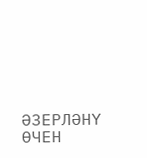ӘЗЕРЛӘНҮ ӨЧЕН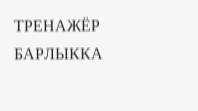ТРЕНАЖЁР БАРЛЫККА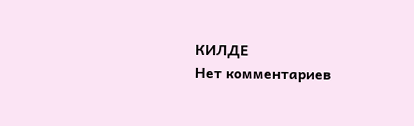КИЛДЕ
Нет комментариев